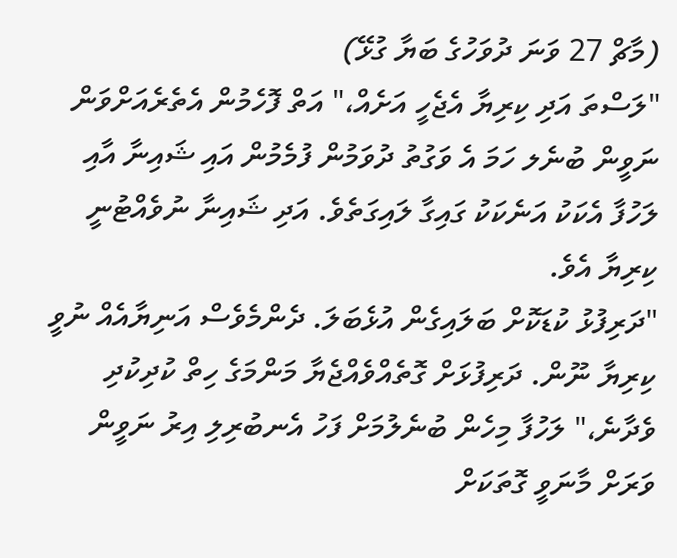(މާޗް 27 ވަނަ ދުވަހުގެ ބަޔާ ގުޅޭ)
"ލަސްތަ އަދި ކިރިޔާ އެޖެހީ އަށެއް،" އަތް ފޮހެމުން އެތެރެއަށްވަން ނަވީން ބުނެލ ހަމަ އެ ވަގުތު ދުވަމުން ފުމެމުން އައި ޝައިނާ އާއި ލަހުފާ އެކަކު އަނެކަކު ގައިގާ ލައިގަތެވެ. އަދި ޝައިނާ ނުވެއްޓުނީ ކިރިޔާ އެވެ.
"ދަރިފުޅު ކުޑަކޮށް ބަލައިގެން އުޅެބަލަ. ދެންމެވެސް އަނިޔާއެއް ނުވީ ކިރިޔާ ނޫން. ދަރިފުޅަށް ގޮތެއްވެއްޖެޔާ މަންމަގެ ހިތް ކުދިކުދި ވެދާނެ،" ލަހުފާ މިހެން ބުނެލުމަށް ފަހު އެނބުރިލި އިރު ނަވީން ވަރަށް މާނަވީ ގޮތަކަށް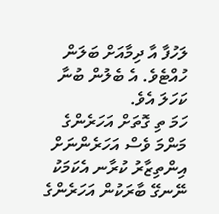ލަހުފާ އާ ދިމާއަށް ބަލަން ހުއްޓެވެ. އެ ބެލުން ބުނާ ކަހަލަ އެވެ.
ހަމަ ތި ގޮތަށް އަހަރެންގެ މަންމަ ވެސް އަހަރެންނަށް އިންތިޒާރު ކުރާނ އެކަމަކު ނޭނގޭ ބާރަކުން އަހަރެންގެ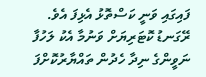ފައިގައި ވަނީ ކަސްތޮޅު އެޅިފަ އެވެ.
ރޭގަނޑު ކޮޓަރިޔަށް ވަނުމާ އެކު ލަހުފާ ނަވީންގެ ނިދާ ހެދުން ތައްޔާރުކޮށްފަ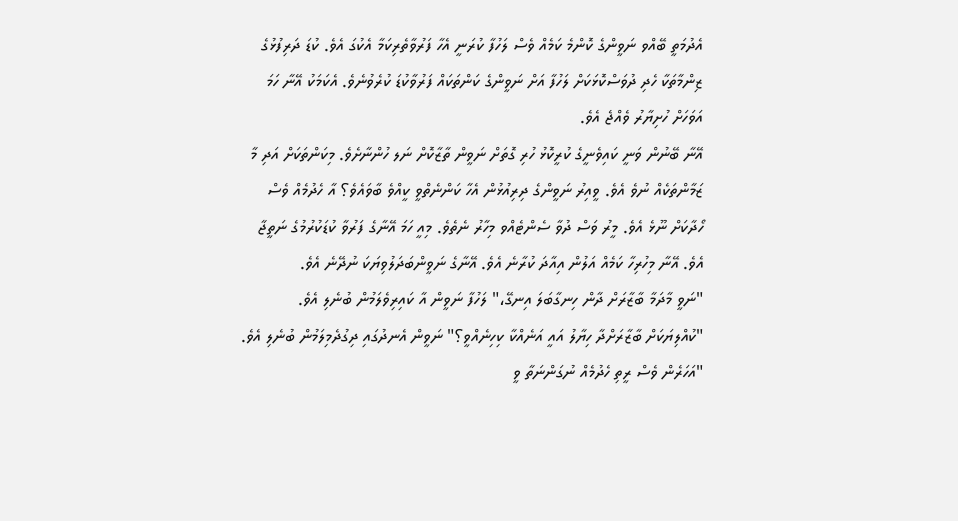އެދުމަތީ ބޭއްވ ނަވީންގެ ކޮންމެ ކަމެއް ވެސް ލަހުފާ ކުރަނީ އެހާ ފަރުވާތެރިކަމާ އެކުގަ އެވެ. ކުޑަ ދަރިފުޅުގެ ޒިންމާތަކާ ހެދި ދުވަސްކޮޅަކަށް ލަހުފާ އަށް ނަވީންގެ ކަންތަކައް ފަރުވާކުޑަ ކުރެވުނެވެ. އެކަމަކު އޭނާ ހަމަ އަވަހަށް ހުށިޔާރު ވެއްޖެ އެވެ.
އޭނާ ބޭނުން ވަނީ ކައިވެނީގެ ކުރީކޮޅު ހުރި ގޮތަށް ނަވީން ތާޒާކޮށް ނަލ ހުންނާށެވެ. މިކަންތަކަށް އަދި މާ ޒަމާންތަކެއް ނުވެ އެވެ. ވީއިރު ނަވީންގެ ދިރިއުޅުން އެހާ ކަންނެތްވީ ކީއްވެ ބާވައެވެ؟ އާ ހެދުމެއް ވެސް ހޯދާކަށް ނޫޅެ އެވެ. މީރު ވަސް ދުވާ ސެންޓެއްވ މިހާރު ނެތެވެ. މިއީ ހަމަ އޭނާގެ ފަރުވާ ކުޑަކުރުމުގެ ނަތީޖާ އެވެ. އޭނާ މިހުރިހާ ކަމެއް އަލުން އިއާދަ ކުރާނެ އެވެ. އޭނާގެ ނަވީންބަދަލުވިޔަކަ ނުދޭނެ އެވެ.
"ނަވީ މާދަމާ ބާޒާރަށް ދާން ހިނގާބަލަ އިނގޭ،" ލަހުފާ ނަވީން އާ ކައިރިވެލަމުން ބުނެލި އެވެ.
"ކުއްލިޔަކަށް ބާޒާރަށްދާ ހިޔާލު އައީ އަނެއްކާ ކިހިނެއްވީ؟" ނަވީން އެނދުގައި ދިގުދެމިލަމުން ބުނެލި އެވެ.
"އަހަރެން ވެސް ރީތި ހެދުމެއް ނުގަންނަތާ ވީ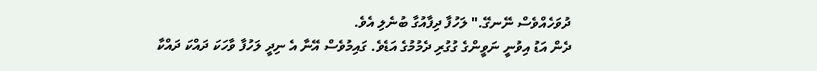ދުވަހެއްވެސް ނޭނގޭ." ލަހުފާ ދިފާއުގާ ބުނެލި އެވެ.
ދެން އަޑު އިވުނީ ނަވީންގެ ގުގުރި ދެމުމުގެ އަޑެވެ. ގައިމުވެސް އޭނާ އެ ނިދީ ލަހުފާ ވާހަކަ ދައްކަ ދައްކާ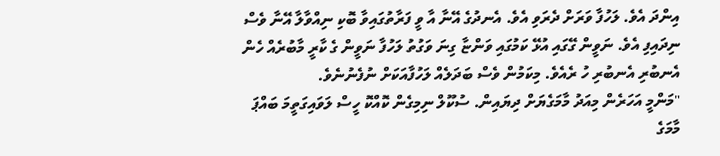އިންދަ އެވެ. ލަހުފާ ވަރަށް ދެރަވި އެވެ. އެނދުގެ އޭނާ އާ ވީ ފަރާތުގައިވާ ބޮކި ނިއްވާލާ އޭނާ ވެސް ނިދައިފި އެވެ. ނަވީން ގޭގައި އުޅޭ ކަމުގައި ވަންޏާ ގިނަ ވަގުތު ލަހުފާ ނަވީން ގެ ކާރީ މާބުރެއް ހެން އެނބުރި އެނބުރި ހު ރެއެވެ. މިކަމުން ވެސް ބަދަލެއް ލަހުފާއަކަށް ނުފެނުނެވެ.
"މަންމީ އަހަރެން މިއަދު މާމަގެޔަށް ދިޔައިން. ސުކޫލް ނިމިގެން ކޮއްކޮ ހީސް ލަވައިގަތީމަ ބައްޕަ މާމަގެ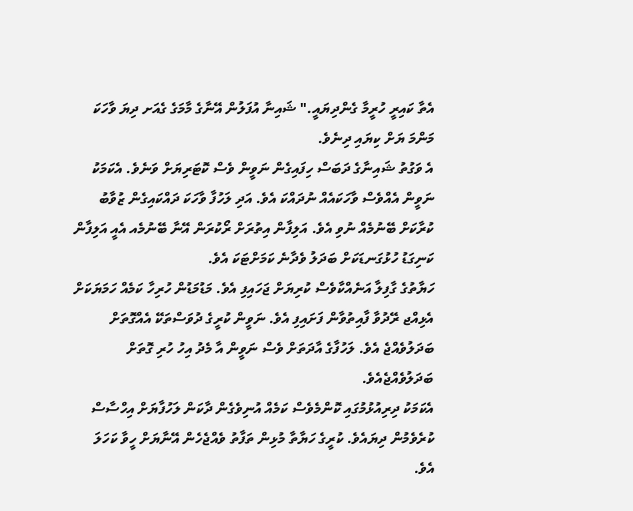އެތާ ކައިރީ ހުރީމާ ގެންދިޔައީ." ޝައިނާ އުފަލުން އޭނާގެ މާމަގެ ގެއަށ ދިޔަ ވާހަކަ މަންމަ ޔަށް ކިޔައި ދިނެވެ.
އެ ވަގުތު ޝައިނާގެ ދަބަސް ހިފައިގެން ނަވީން ވެސް ކޮޓަރިޔަށް ވަނެވެ. އެކަމަކު ނަވީން އެއްވެސް ވާހަކައެއް ނުދައްކަ އެވެ. އަދި ލަހުފާ ވާހަކަ ދައްކައިގެން ޒުވާބު ކުރާކަށް ބޭނުމެއް ނުވި އެވެ. އަލިފާން އިތުރަށް ރޯކުރަން އޭނާ ބޭނުމެއ އެއީ އަލިފާން ކަނިގަޑު ހުޅުގަނޑަކަށް ބަދަލު ވެދާނެ ކަމަށްޓަކަ އެވެ.
ހަޔާތުގެ ގާފިލާ އަނެއްކާވެސް ކުރިޔަށް ޖަހައިފި އެވެ. މަޑުމަޑުން ހުރިހާ ކަމެއް ހަމަޔަކަށް އެޅިއްޖ ރޭދުވާ ފާއިތުވާން ފަށައިފި އެވެ. ނަވީން ކުރީގެ ދުވަސްތަކޭ އެއްގޮތަށް ބަދަލުވެއްޖެ އެވެ. ލަހުފާގެ އާދަތަށް ވެސް ނަވީން އާ މެދު އިހު ހުރި ގޮތަށް ބަދަލުވެއްޖެއެވެ.
އެކަމަކު ދިރިއުޅުމުގައި ކޮންމެވެސް ކަމެއް އުނިވެގެން ދާކަން ލަހުފާޔަށް އިހްސާސް ކުރެވެމުން ދިޔައެވެ. ކުރީގެ ހަޔާތާ މުޅިން ތަފާތު ވެއްޖެހެން އޭނާޔަށް ހީވާ ކަހަލަ އެވެ.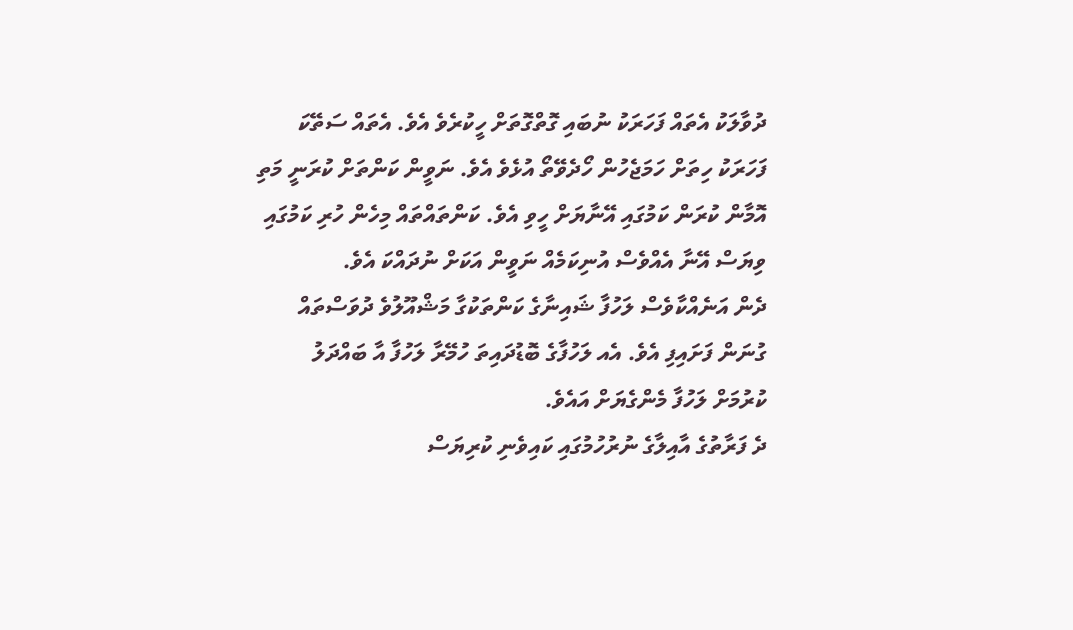ދުވާލަކު އެތައް ފަހަރަކު ނުބައި ގޮތްގޮތަށް ހީކުރެވެ އެވެ. އެތައް ސަތޭކަ ފަހަރަކު ހިތަށް ހަމަޖެހުން ހޯދެވޭތޯ އުޅެވެ އެވެ. ނަވީން ކަންތަށް ކުރަނީ މަތި އޮމާން ކުރަން ކަމުގައި އޭނާޔަށް ހީވި އެވެ. ކަންތައްތައް މިހެން ހުރި ކަމުގައި ވިޔަސް އޭނާ އެއްވެސް އުނިކަމެއް ނަވީން އަކަށް ނުދައްކަ އެވެ.
ދެން އަނެއްކާވެސް ލަހުފާ ޝައިނާގެ ކަންތަކުގާ މަޝްއޫލުވެ ދުވަސްތައް ގުނަން ފަށައިފި އެވެ. އެއ ލަހުފާގެ ބޮޑުދައިތަ ހުމޭރާ ލަހުފާ އާ ބައްދަލު ކުރުމަށް ލަހުފާ މެންގެޔަށް އައެވެ.
ދެ ފަރާތުގެ އާއިލާގެ ނުރުހުމުގައި ކައިވެނި ކުރިޔަސް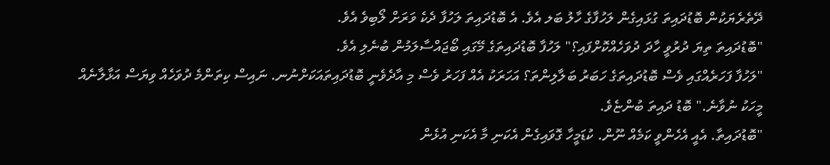ދޭތެރެޔަކުން ބޮޑުދައިތަ ގުޅައިގެން ލަހުފާގެ ހާލު ބަލ އެވެ. އެ ބޮޑުދައިތަ ލަހުފާ ދެކެ ވަރަށް ލޯބިވެ އެވެ.
"ބޮޑުދައިތަ ތިޔަ ދުރުވީ ހާދަ ދުވަހެއްކޮށްފައި؟" ލަހުފާ ބޮޑުދައިތަގެ މޭގައި ބޯޖައްސާލަމުން ބުނެލި އެވެ.
"ލަހުފާ ފަހަރެއްގައި ވެސް ބޮޑުދައިތަގެ ހަބަރު ބަލާލިންތަ؟ އަހަރަކު އެއް ފަހަރު ވެސް މި އާދެވެނީ ބޮޑުދައިތައަކަށްނުނ. ނައިސް ކިތަންމެ ދުވަހެއް ވިޔަސް އަޅާލާނެއް މީހަކު ނުވާނެ." ބޮޑު ދައިތަ ބުންޏެވެ.
"ބޮޑުދައިތާ. އެއީ އެހެންވީ ކަމެއް ނޫން. ކުޑަމީހާ ގޮވައިގެން އެކަނި މާ އެކަނި އުޅެން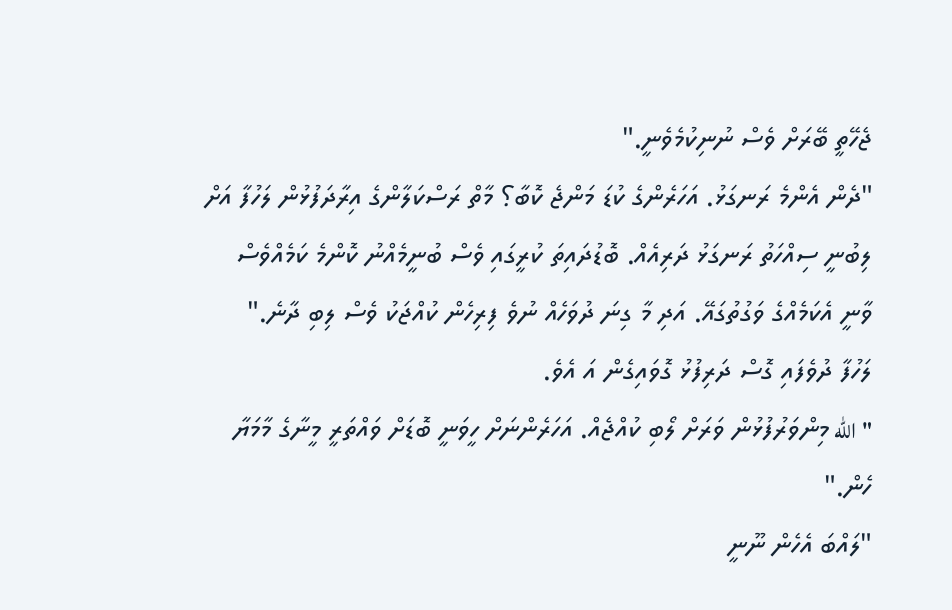ޖެހޭތީ ބޭރަށް ވެސް ނުނިކުމެވެނީ."
"ދެން އެންމެ ރަނގަޅު. އަހަރެންގެ ކުޑަ މަންޖެ ކޮބާ؟ މާތް ރަސްކަލާންގެ އިރާދަފުޅުން ލަހުފާ އަށް ލިބުނީ ސިއްހަތު ރަނގަޅު ދަރިއެއް. ބޮޑުދައިތަ ކުރީގައި ވެސް ބުނީމެއްނު ކޮންމެ ކަމެއްވެސް ވާނީ އެކަމެއްގެ ވަގުތުގައޭ. އަދި މާ ގިނަ ދުވަހެއް ނުވެ ފިރިހެން ކުއްޖަކު ވެސް ލިބި ދާނެ."
ލަހުފާ ދުވެފައި ގޮސް ދަރިފުޅު ގޮވައިގެން އަ އެވެ.
"الله މިންވަރުފުޅުން ވަރަށް ލޯބި ކުއްޖެއް. އަހަރެންނަށް ހީވަނީ ބޮޑަށް ވައްތަރީ މީނާގެ މާމަޔާ ހެން."
"ލައްބަ އެހެން ނޫނީ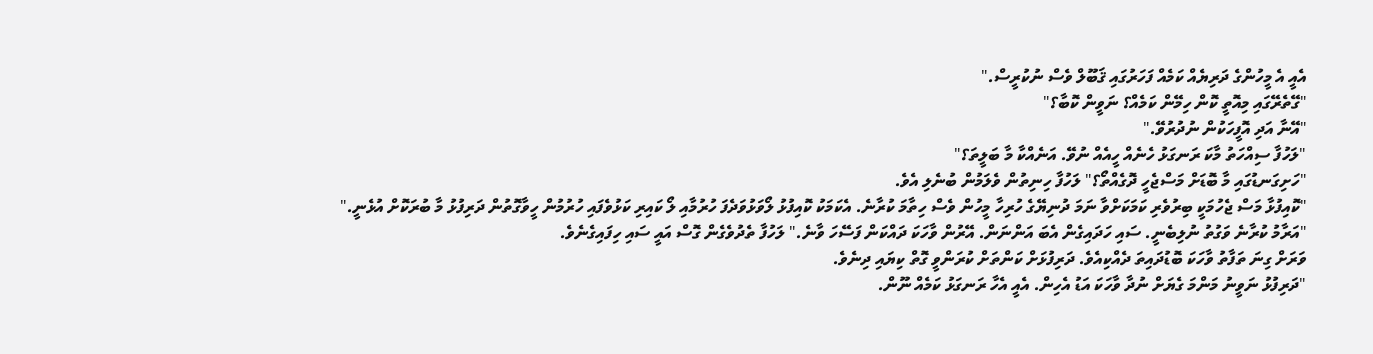އެއީ އެ މީހުންގެ ދަރިޔެއް ކަމެއް ފަހަރުގައި ޤަބޫލް ވެސް ނުކުރީސް."
"ގޭތެރޭގައި މިއޮތީ ކޮން ހިމޭން ކަމެއް؟ ނަވީން ކޮބާ؟"
"އޭނާ އަދި އޮފީހަކުން ނުދުރުވޭ."
"ލަހުފާ ސިއްހަތު މާކަ ރަނގަޅު ހެނެއް ހީއެއް ނުވޭ. އަނެއްކާ މާ ބަލީތަ؟"
"ހަށިގަނޑުގައި މާ ބޮޑަށް މަސްޖެހީ ދޮގެއްތޯ؟" ލަހުފާ ހިނިތުން ވެލަމުން ބުނެލި އެވެ.
"ކޮއިފުޅާ މަސް ޖެހުމަކީ ބިރުވެރި ކަމަކަށްވާ ނަމަ ދުނިޔޭގެ ހުރިހާ މީހުން ވެސް ހިތާމަ ކުރާނެ. އެކަމަކު ކޮއިފުޅު ލޯވަޅުވަދެފަ ހުރުމާއި ލޯ ކައިރި ކަޅުވެފައި ހުރުމުން ހީވާގޮތުން ދަރިފުޅު މާ ބުރަކޮށް އުޅެނީ."
"އަރާމު ކުރާނެ ވަގުތު ނުލިބެނީ. ސައި ހަދައިގެން އެބަ އަންނަން. އޭރުން ވާހަކަ ދައްކަން ފަސޭހަ ވާނެ." ލަހުފާ ތެދުވެގެން ގޮސް އައީ ސައި ހިފައިގެނެވެ.
ވަރަށް ގިނަ ތަފާތު ވާހަކަ ބޮޑުދައިތަ ދެއްކިއެވެ. ދަރިފުޅަށް ކަންތަށް ކުރަންވީ ގޮތް ކިޔައި ދިނެވެ.
"ދަރިފުޅު ނަވީނު މަންމަ ގެޔަށް ނުދާ ވާހަކަ އަޑު އެހިން. އެއީ އެހާ ރަނގަޅު ކަމެއް ނޫން.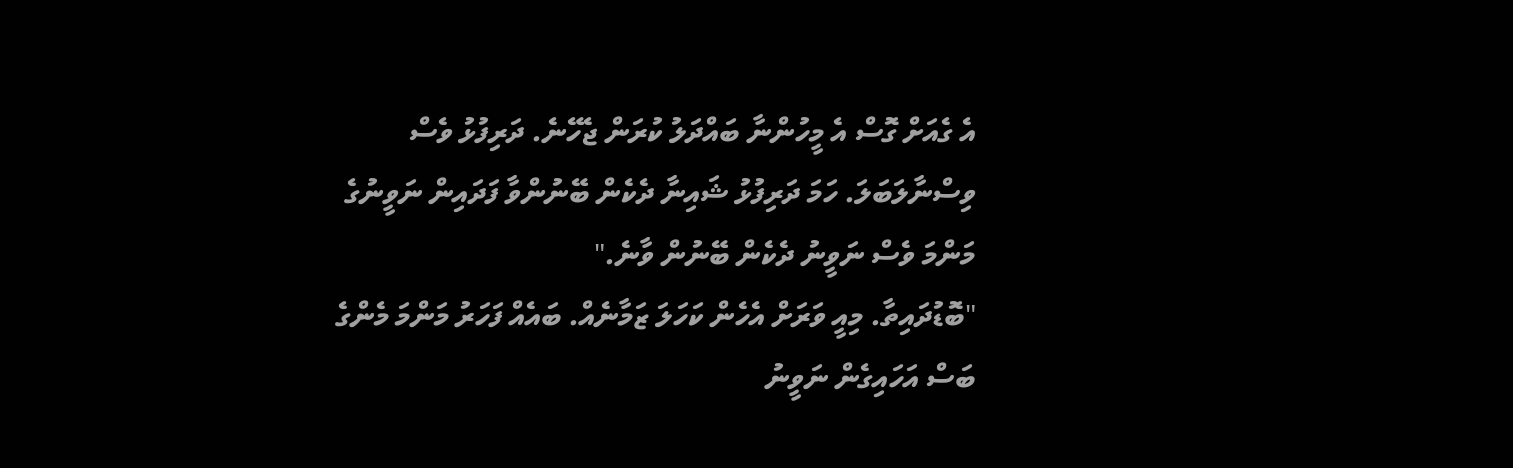އެ ގެއަށް ގޮސް އެ މީހުންނާ ބައްދަލު ކުރަން ޖެހޭނެ. ދަރިފުޅު ވެސް ވިސްނާލަބަލަ. ހަމަ ދަރިފުޅު ޝައިނާ ދެކެން ބޭނުންވާ ފަދައިން ނަވީނުގެ މަންމަ ވެސް ނަވީނު ދެކެން ބޭނުން ވާނެ."
"ބޮޑުދައިތާ. މިއީ ވަރަށް އެހެން ކަހަލަ ޒަމާނެއް. ބައެއް ފަހަރު މަންމަ މެންގެ ބަސް އަހައިގެން ނަވީނު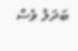ބަދަލު ވެސް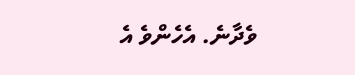ވެދާނެ. އެހެންވެ އެ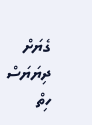ގެޔަށް ދިޔަޔަސް ހިތް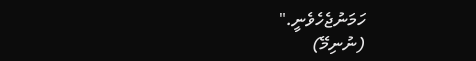ހަމަނުޖެހެވެނީ."
(ނުނިމޭ)